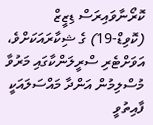ކޮރޯނާވައިރަސް ޑިޒީޒް (ކޮވިޑް-19) ގެ ޝިކާރައަކަށްވެ، އަވަށްޓެރި ސްރީލަންކާގައި މަރުވާ މުސްލިމުން އަންދާ މައްސަލައަކީ ފާއިތުވީ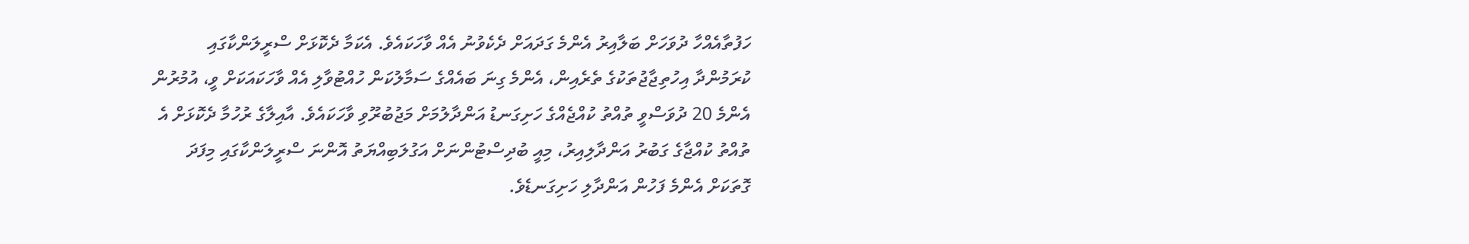ހަފުތާއެއްހާ ދުވަހަށް ބަލާއިރު އެންމެ ގަދައަށް ދެކެވުނު އެއް ވާހަކައެވެ. އެކަމާ ދެކޮޅަށް ސްރީލަންކާގައި ކުރަމުންދާ އިހުތިޖާޖުތަކުގެ ތެރެއިން، އެންމެ ގިނަ ބައެއްގެ ސަމާލުކަން ހުއްޓުވާލި އެއް ވާހަކައަކަށް ވީ، އުމުރުން އެންމެ 20 ދުވަސްވީ ތުއްތު ކުއްޖެއްގެ ހަށިގަނޑު އަންދާލުމަށް މަޖުބުރޫވި ވާހަކައެވެ. އާއިލާގެ ރުހުމާ ދެކޮޅަށް އެ ތުއްތު ކުއްޖާގެ ގަބުރު އަންދާލިއިރު، މިއީ ބުދިސްޓުންނަށް އަގުލަބިއްޔަތު އޮންނަ ސްރީލަންކާގައި މިފަދަ ގޮތަކަށް އެންމެ ފަހުން އަންދާލި ހަށިގަނޑެވެ.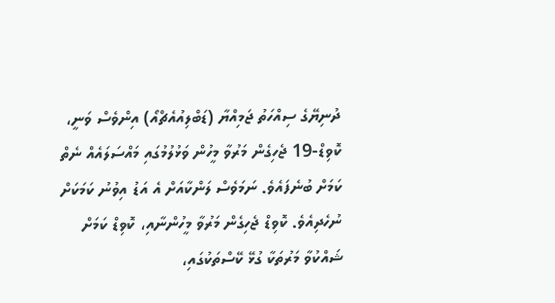ދުނިޔޭގެ ސިއްހަތު ޖަމިއްޔާ (ޑަބްލިއުއެޗްއޯ) އިންވެސް ވަނީ، ކޮވިޑް-19 ޖެހިގެން މަރުވާ މީހުން ވަޅުލުމުގައި މައްސަލައެއް ނެތް ކަމަށް ބުނެފައެވެ. ނަމަވެސް ލަންކާއަށް އެ އަޑު އިވުނު ކަމަކަށް ނުހެދިއެވެ. ކޮވިޑް ޖެހިގެން މަރުވާ މީހުންނާއި، ކޮވިޑް ކަމަށް ޝައްކުވާ މަރުތަކާ ގުޅޭ ކޭސްތަކުގައި،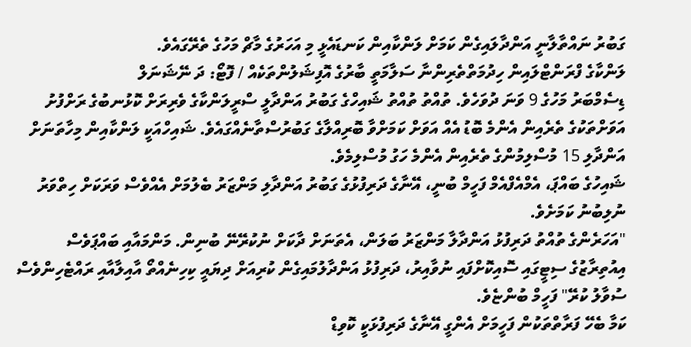ގަބުރު ނައްތާލާނީ އަންދާލައިގެން ކަމަށް ލަންކާއިން ކަނޑައެޅީ މި އަހަރުގެ މާޗް މަހުގެ ތެރޭގައެވެ.
ލަންކާގެ ފްރަންޓްލައިން ހިދުމަތްތެރިންނާ ސަލާމަތީ ބާރުގެ އޮފިޝަލުންތަކެއް / ފޮޓޯ: ދަ ނޭޝަނަލް
ޑިސެމްބަރު މަހުގެ 9 ވަނަ ދުވަހެވެ. ތުއްތު ތުއްތު ޝައިހްގެ ގަބުރު އަންދާލީ ސްރީލަންކާގެ ވެރިރަށް ކޮޅުނބުގެ ރަށްފުށު އަވަށްތަކުގެ ތެރެއިން އެންމެ ބޮޑު އެއް އަވަށް ކަމަށްވާ ބޮރިއްލާގެ ގަބުރުސްތާނެއްގައެވެ. ޝައިހްއަކީ ލަންކާއިން މިހާތަނަށް އަންދާލި 15 މުސްލިމުންގެ ތެރެއިން އެންމެ ހަގު މުސްލިމެވެ.
ޝައިހުގެ ބައްޕަ، އެމްއެފްއެމް ފަހީމް ބުނީ، އޭނާގެ ދަރިފުޅުގެ ގަބުރު އަންދާލި މަންޒަރު ބެލުމަށް އެއްވެސް ވަރަކަށް ހިތްވަރު ނުލިބުނު ކަމަށެވެ.
"އަހަރެންގެ ތުއްތު ދަރިފުޅު އަންދާލާ މަންޒަރު ބަލަން، އެތަނަށް ދާކަށް ނުކުރޭނޭ ބުނިން. މަންމައާއި ބައްޕަވެސް އިއުތިރާޒުގެ ސިޓީގައި ސޮއިކޮށްފައި ނުވާއިރު، ދަރިފުޅު އަންދާލުމައިގެން ކުރިއަށް ދިޔައީ ކިހިނެއްތޯ އާއިލާއާއި ރައްޓެހިންވެސް ސުވާލު ކުރޭ" ފަހީމް ބުންޏެވެ.
ކަމާ ބެހޭ ފަރާތްތަކުން ފަހީމަށް އެންގީ އޭނާގެ ދަރިފުޅަކީ ކޮވިޑް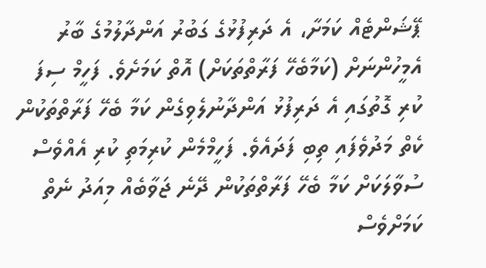ޕޭޝަންޓެއް ކަމަށާ، އެ ދަރިފުޅުގެ ގަބުރު އަންދާލުމުގެ ބާރު އެމީހުންނަށް (ކަމާބެހޭ ފަރާތްތަކަށް) އޮތް ކަމަށެވެ. ފަހީމް ސިފަ ކުރި ގޮތުގައި އެ ދަރިފުޅު އަންދާނުލެވިގެން ކަމާ ބެހޭ ފަރާތްތަކުން ކެތް މަދުވެފައި ތިބި ފަދައެވެ. ފަހީމްމެން ކުރިމަތި ކުރި އެއްވެސް ސުވާލަކަށް ކަމާ ބެހޭ ފަރާތްތަކުން ދޭނެ ޖަވާބެއް މިއަދު ނެތް ކަމަށްވެސް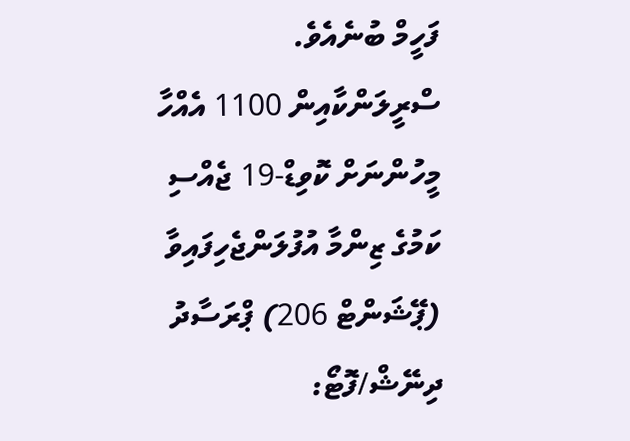ފަހީމް ބުނެއެވެ.
ސްރީލަންކާއިން 1100 އެއްހާ މީހުންނަށް ކޮވިޑް-19 ޖެއްސި ކަމުގެ ޒިންމާ އުފުލަންޖެހިފައިވާ (ޕޭޝަންޓް 206) ޕްރަސާދު ދިނޭޝް/ފޮޓޯ: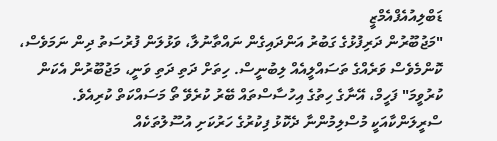ޑަބްލިއުއެފްއެމްޒީ
"މަޖުބޫރުން ދަރިފުޅުގެ ގަބުރު އަންދައިގެން ނައްތާނުލާ، ވަޅުލަން ފުރުސަތު ދިން ނަމަވެސް، ކޮންމެވެސް ވަރެއްގެ ތަސައްލީއެއް ލިބުނީސް. ހިތަށް ދަތި ދަތި ވަނީ، މަޖުބޫރުން އެކަން ކުރުވީމަ" ފަހީމް، އޭނާގެ ހިތުގެ އިހުސާސްތައް ބޭރު ކުރެވޭ ތޯ މަސައްކަތް ކުރިއެވެ.
ސްރީލަންކާއަކީ މުސްލިމުންނާ ދެކޮޅު ފިކުރުގެ ހަރުކަށި އުސޫލުތަކެއް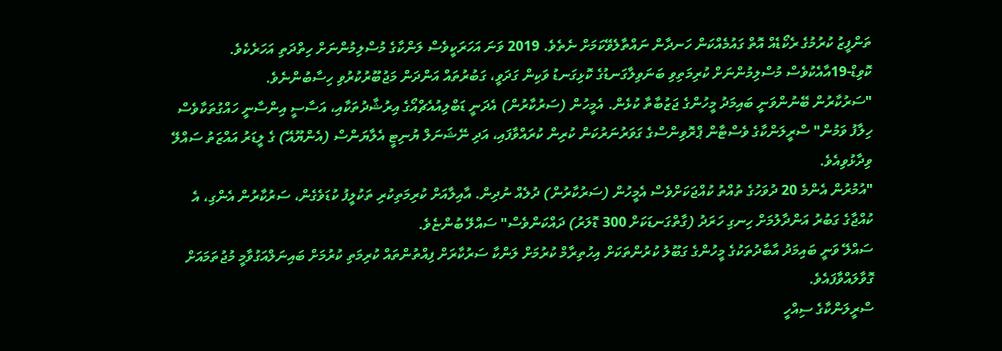ތަންފީޒު ކުރުމުގެ ރެކޯޑެއް އޮތް ގައުމެއްކަން ހަނދާން ނައްތާލެވޭކަމަށް ނެތެވެ. 2019 ވަނަ އަހަރަކީވެސް ލަންކާގެ މުސްލިމުންނަށް ހިތްދަތި އަހަރެކެވެ. ކޮވިޑް-19އާއެކުވެސް މުސްލިމުންނަށް ކުރިމަތިވި ބަނަވިލާގަނޑުގެ ކޮޅިގަނޑު ވަކިން ގަދަވީ، ގަބުރުތައް އަންދަން މަޖުބޫރުކުރުވި ހިސާބުންނެވެ.
"ސަރުކާރުން ބޭނުންވަނީ ބައިމަދު މީހުންގެ ޖަޒުބާތާ ކުޅެން. އެމީހުން (ސަރުކާރުން) އެދަނީ ޑަބްލިއުއެޗްއޯގެ އިރުޝާދުތަކާއި، އަސާސީ އިންސާނީ ހައްގުތަކާވެސް ހިލާފު ވަމުން" ސްރީލަންކާގެ ވެސްޓާން ޕްރޮވިންސްގެ ގަވަރުނަރުކަން ކުރިން ކުރައްވާފައި، އަދި ނޭޝަނަލް ޔުނިޓީ އެލާޔަންސް (އެންޔޫއޭ) ގެ ލީޑަރު އައްޒަތު ސައްލޭ ވިދާޅުވިއެވެ.
"އުމުރުން އެންމެ 20 ދުވަހުގެ ތުއްތު ކުއްޖަކަށްވެސް އެމީހުން (ސަރުކާރުން) ދުލެއް ނުދިން. އާއިލާއަށް ކުރިމަތިކުރި ތަކުލީފު ކުޑަވެގެން، ސަރުކާރުން އެންގި، އެ ކުއްޖާގެ ގަބުރު އަންދާލުމަށް ހިނގި ހަރަދު (ގާތްގަނޑަކަށް 300 ޑޮލަރު) ދައްކަންވެސް" ސައްލޭ ބުންޏެވެ.
ސައްލޭ ވަނީ ބައިމަދު އާބާދުތަކުގެ މީހުންގެ ގަބޫލު ކުރުންތަކަށް އިހުތިރާމް ކުރުމަށް ލަންކާ ސަރުކާރަށް ފިއްތުންތައް ކުރިމަތި ކުރުމަށް ބައިނަލްއަގުވާމީ މުޖުތަމައަށް ގޮވާލައްވާފައެވެ.
ސްރީލަންކާގެ ސިއްހީ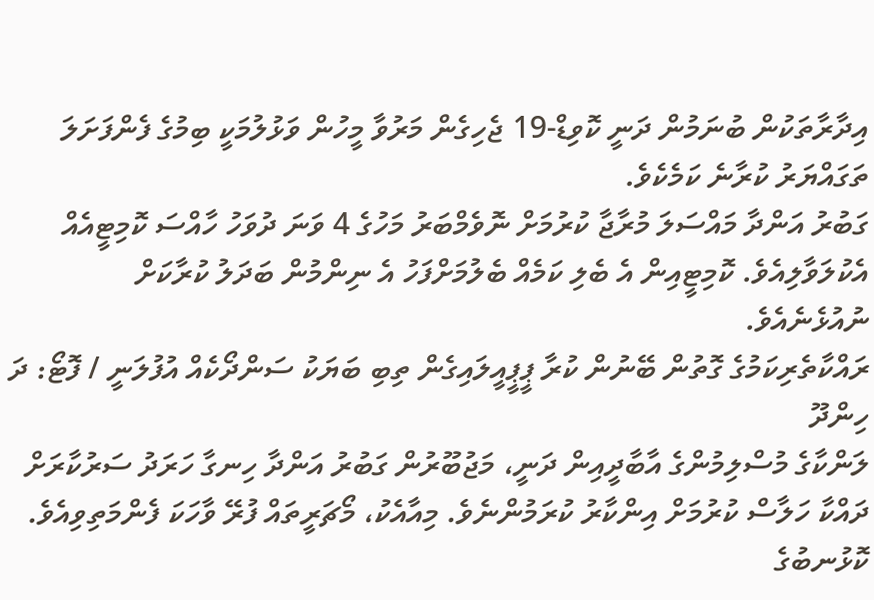އިދާރާތަކުން ބުނަމުން ދަނީ ކޮވިޑް-19 ޖެހިގެން މަރުވާ މީހުން ވަޅުލުމަކީ ބިމުގެ ފެންފަށަލަ ތަގައްޔަރު ކުރާނެ ކަމެކެވެ.
ގަބުރު އަންދާ މައްސަލަ މުރާޖާ ކުރުމަށް ނޮވެމްބަރު މަހުގެ 4 ވަނަ ދުވަހު ހާއްސަ ކޮމިޓީއެއް އެކުލަވާލިއެވެ. ކޮމިޓީއިން އެ ބެލި ކަމެއް ބެލުމަށްފަހު އެ ނިންމުން ބަދަލު ކުރާކަށް ނުއުޅެނެއެވެ.
ރައްކާތެރިކަމުގެ ގޮތުން ބޭނުން ކުރާ ޕީޕީއީލައިގެން ތިބި ބަޔަކު ސަންދޯކެއް އުފުލަނީ / ފޮޓޯ: ދަ ހިންދޫ
ލަންކާގެ މުސްލިމުންގެ އާބާދީއިން ދަނީ، މަޖުބޫރުން ގަބުރު އަންދާ ހިނގާ ހަރަދު ސަރުކާރަށް ދައްކާ ހަލާސް ކުރުމަށް އިންކާރު ކުރަމުންނެވެ. މިއާއެކު، މޯޗަރީތައް ފުރޭ ވާހަކަ ފެންމަތިވިއެވެ.
ކޮޅުނބުގެ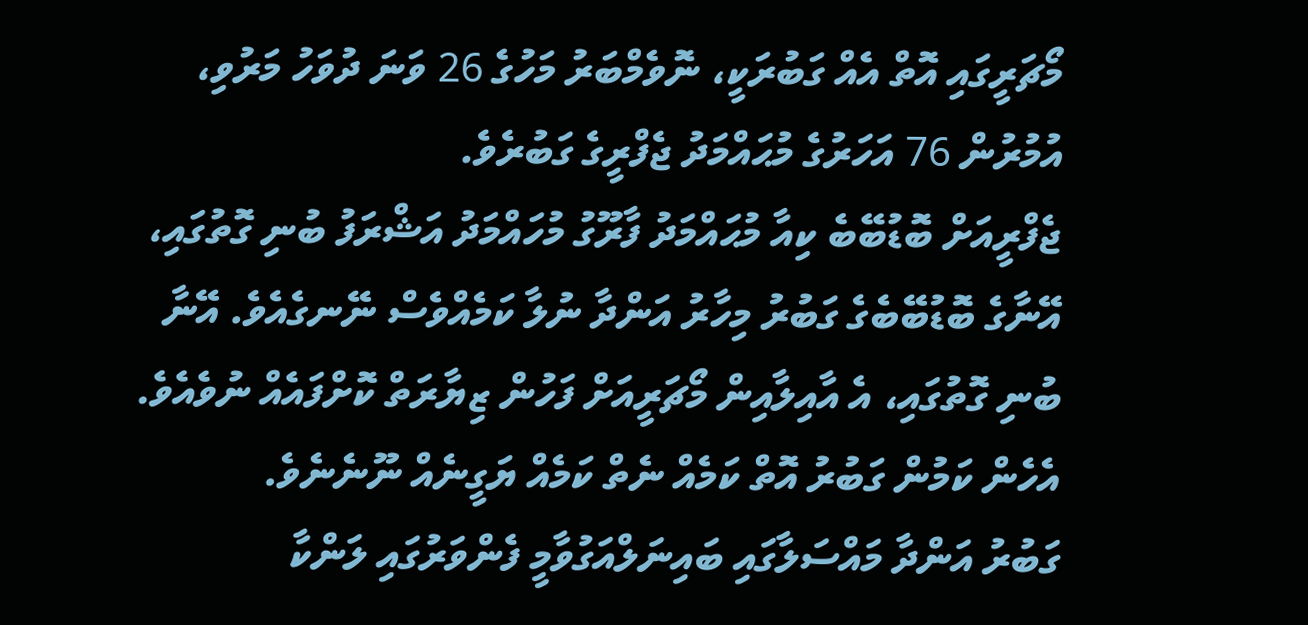މޯޗަރީގައި އޮތް އެއް ގަބުރަކީ، ނޮވެމްބަރު މަހުގެ 26 ވަނަ ދުވަހު މަރުވި، އުމުރުން 76 އަހަރުގެ މުޙައްމަދު ޖެފްރީގެ ގަބުރެވެ.
ޖެފްރީއަށް ބޮޑުބޭބެ ކިއާ މުޙައްމަދު ފާރޫގު މުހައްމަދު އަޝްރަފު ބުނި ގޮތުގައި، އޭނާގެ ބޮޑުބޭބެގެ ގަބުރު މިހާރު އަންދާ ނުލާ ކަމެއްވެސް ނޭނގެއެވެ. އޭނާ ބުނި ގޮތުގައި، އެ އާއިލާއިން މޯޗަރީއަށް ފަހުން ޒިޔާރަތް ކޮށްފައެއް ނުވެއެވެ. އެހެން ކަމުން ގަބުރު އޮތް ކަމެއް ނެތް ކަމެއް ޔަގީނެއް ނޫނެނެވެ.
ގަބުރު އަންދާ މައްސަލާގައި ބައިނަލްއަގުވާމީ ފެންވަރުގައި ލަންކާ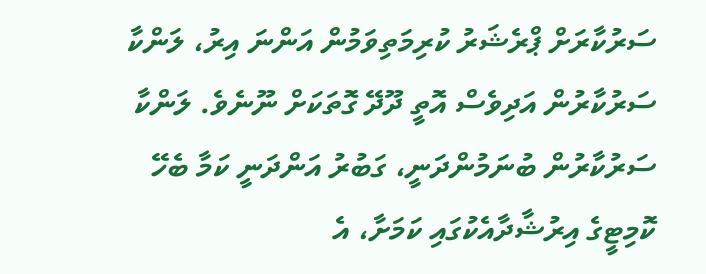ސަރުކާރަށް ޕްރެޝަރު ކުރިމަތިވަމުން އަންނަ އިރު، ލަންކާ ސަރުކާރުން އަދިވެސް އޮތީ ދޫދޭ ގޮތަކަށް ނޫނެވެ. ލަންކާ ސަރުކާރުން ބުނަމުންދަނީ، ގަބުރު އަންދަނީ ކަމާ ބެހޭ ކޮމިޓީގެ އިރުޝާދާއެކުގައި ކަމަށާ، އެ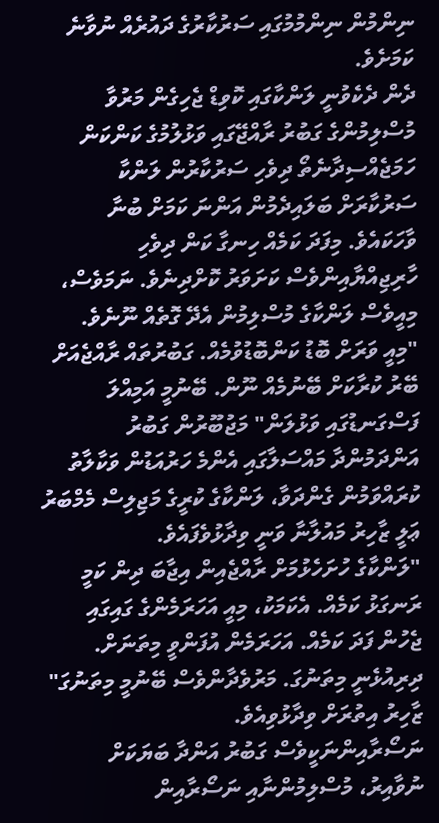ނިންމުން ނިންމުމުގައި ސަރުކާރުގެ ދައުރެއް ނުވާނެ ކަމަށެވެ.
ދެން ދެކެވުނީ ލަންކާގައި ކޮވިޑް ޖެހިގެން މަރުވާ މުސްލިމުންގެ ގަބުރު ރާއްޖޭގައި ވަޅުލުމުގެ ކަންކަން ހަމަޖެއްސިދާނެތޯ ދިވެހި ސަރުކާރުން ލަންކާ ސަރުކާރަށް ބަލައިދެމުން އަންނަ ކަމަށް ބުނާ ވާހަކައެވެ. މިފަދަ ކަމެއް ހިނގާ ކަން ދިވެހި ހާރިޖިއްޔާއިންވެސް ކަށަވަރު ކޮށްދިނެވެ. ނަމަވެސް، މިއީވެސް ލަންކާގެ މުސްލިމުން އެދޭ ގޮތެއް ނޫނެވެ.
"މިއީ ވަރަށް ބޮޑު ކަންބޮޑުވުމެއް. ގަބުރުތައް ރާއްޖެއަށް ބޭރު ކުރާކަށް ބޭނުމެއް ނޫން. ބޭނުމީ އަމިއްލަ ފަސްގަނޑުގައި ވަޅުލަން" މަޖުބޫރުން ގަބުރު އަންދަމުންދާ މައްސަލާގައި އެންމެ ހަރުއަޑުން ވަކާލާތު ކުރައްވަމުން ގެންދަވާ، ލަންކާގެ ކުރީގެ މަޖިލިސް މެމްބަރު ޢަލީ ޒާހިރު މައުލާނާ ވަނީ ވިދާޅުވެފައެވެ.
"ލަންކާގެ ހުށަހެޅުމަށް ރާއްޖެއިން އިޖާބަ ދިން ކަމީ ރަނގަޅު ކަމެއް. އެކަމަކު، މިއީ އަހަރަމެންގެ ގައިގައި ޖެހުން ފަދަ ކަމެއް. އަހަރަމެން އުފަންވީ މިތަނަށް. ދިރިއުޅެނީ މިތަނުގަ. މަރުވެދާންވެސް ބޭނުމީ މިތަނުގަ" ޒާހިރު އިތުރަށް ވިދާޅުވިއެވެ.
ނަސޯރާއިންނަކީވެސް ގަބުރު އަންދާ ބަޔަކަށް ނުވާއިރު، މުސްލިމުންނާއި ނަސޯރާއިން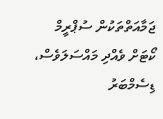ޖަމާއަތްތަކުން ސުޕްރީމް ކޯޓަށް ވެއްދި މައްސަލަވެސް، ޑިސެމްބަރު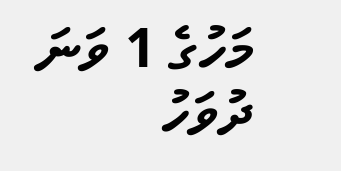މަހުގެ 1 ވަނަ ދުވަހު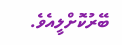ބޭރުކޮށްލީއެވެ.